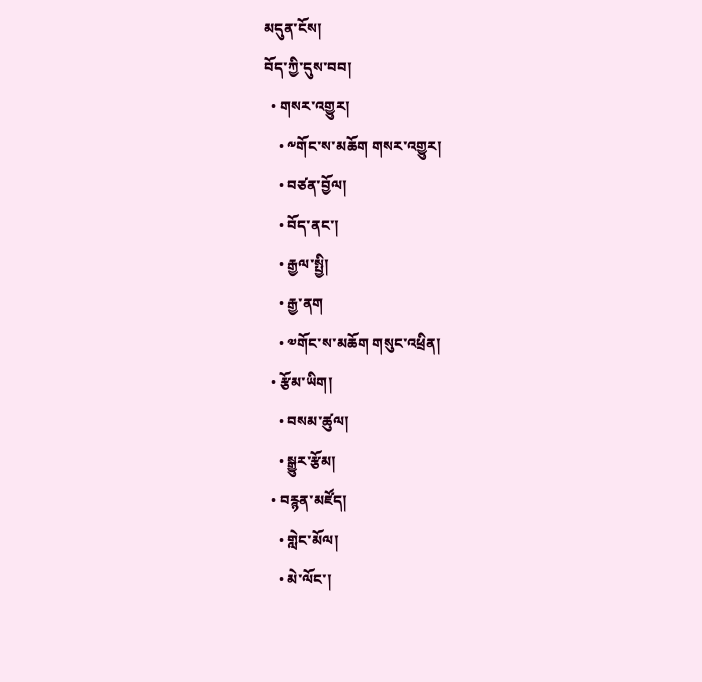མདུན་ངོས།
བོད་ཀྱི་དུས་བབ།
  • གསར་འགྱུར།
    • ༸གོང་ས་མཆོག གསར་འགྱུར།
    • བཙན་བྱོལ།
    • བོད་ནང་།
    • རྒྱལ་སྤྱི།
    • རྒྱ་ནག
    • ༧གོང་ས་མཆོག གསུང་འཕྲིན།
  • རྩོམ་ཡིག།
    • བསམ་ཚུལ།
    • སྒྱུར་རྩོམ།
  • བརྙན་མཛོད།
    • གླེང་མོལ།
    • མེ་ལོང་།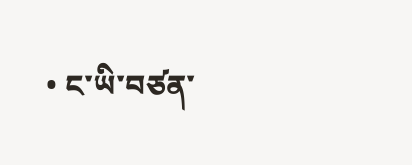• ང་ཡི་བཙན་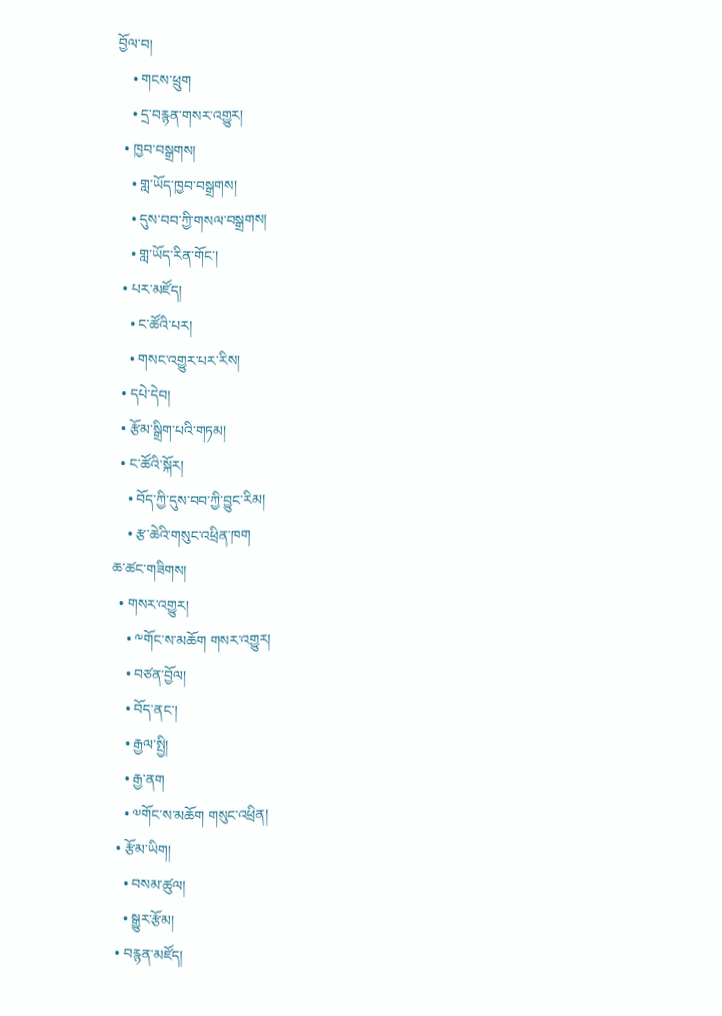བྱོལ་བ།
    • གངས་ཕྲུག
    • དྲ་བརྙན་གསར་འགྱུར།
  • ཁྱབ་བསྒྲགས།
    • གླ་ཡོད་ཁྱབ་བསྒྲགས།
    • དུས་བབ་ཀྱི་གསལ་བསྒྲགས།
    • གླ་ཡོད་རིན་གོང་།
  • པར་མཛོད།
    • ང་ཚོའི་པར།
    • གསང་འགྱུར་པར་རིས།
  • དཔེ་དེབ།
  • རྩོམ་སྒྲིག་པའི་གཏམ།
  • ང་ཚོའི་སྐོར།
    • བོད་ཀྱི་དུས་བབ་ཀྱི་བྱུང་རིམ།
    • རྩ་ཆེའི་གསུང་འཕྲིན་ཁག
ཆ་ཚང་གཟིགས།
  • གསར་འགྱུར།
    • ༸གོང་ས་མཆོག གསར་འགྱུར།
    • བཙན་བྱོལ།
    • བོད་ནང་།
    • རྒྱལ་སྤྱི།
    • རྒྱ་ནག
    • ༧གོང་ས་མཆོག གསུང་འཕྲིན།
  • རྩོམ་ཡིག།
    • བསམ་ཚུལ།
    • སྒྱུར་རྩོམ།
  • བརྙན་མཛོད།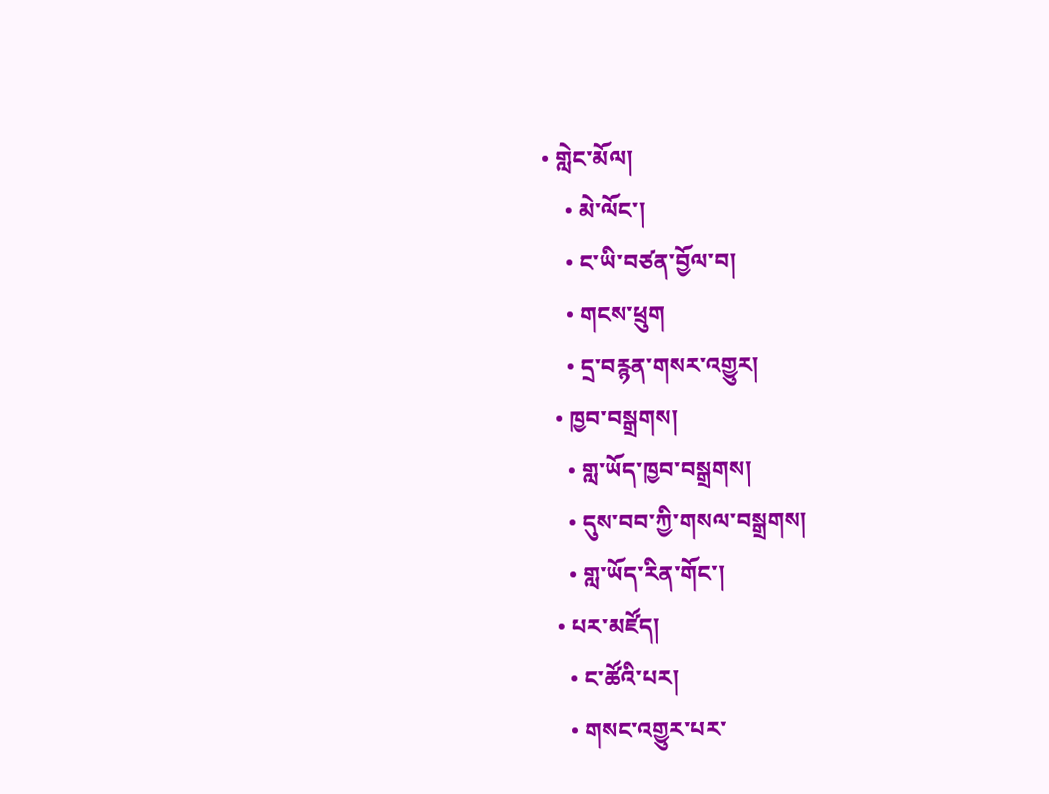• གླེང་མོལ།
    • མེ་ལོང་།
    • ང་ཡི་བཙན་བྱོལ་བ།
    • གངས་ཕྲུག
    • དྲ་བརྙན་གསར་འགྱུར།
  • ཁྱབ་བསྒྲགས།
    • གླ་ཡོད་ཁྱབ་བསྒྲགས།
    • དུས་བབ་ཀྱི་གསལ་བསྒྲགས།
    • གླ་ཡོད་རིན་གོང་།
  • པར་མཛོད།
    • ང་ཚོའི་པར།
    • གསང་འགྱུར་པར་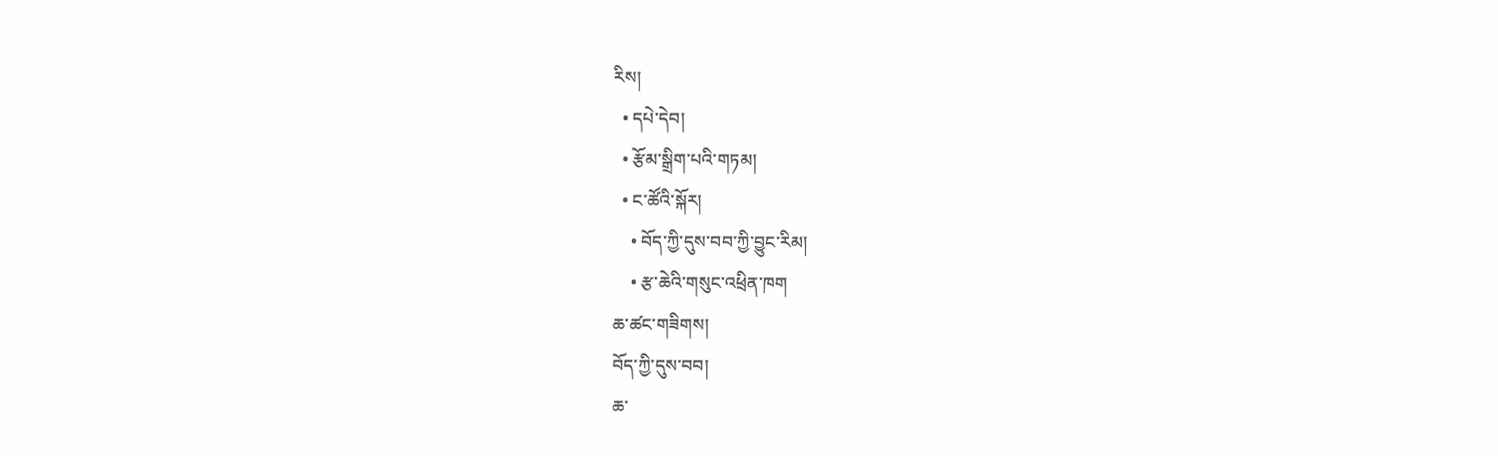རིས།
  • དཔེ་དེབ།
  • རྩོམ་སྒྲིག་པའི་གཏམ།
  • ང་ཚོའི་སྐོར།
    • བོད་ཀྱི་དུས་བབ་ཀྱི་བྱུང་རིམ།
    • རྩ་ཆེའི་གསུང་འཕྲིན་ཁག
ཆ་ཚང་གཟིགས།
བོད་ཀྱི་དུས་བབ།
ཆ་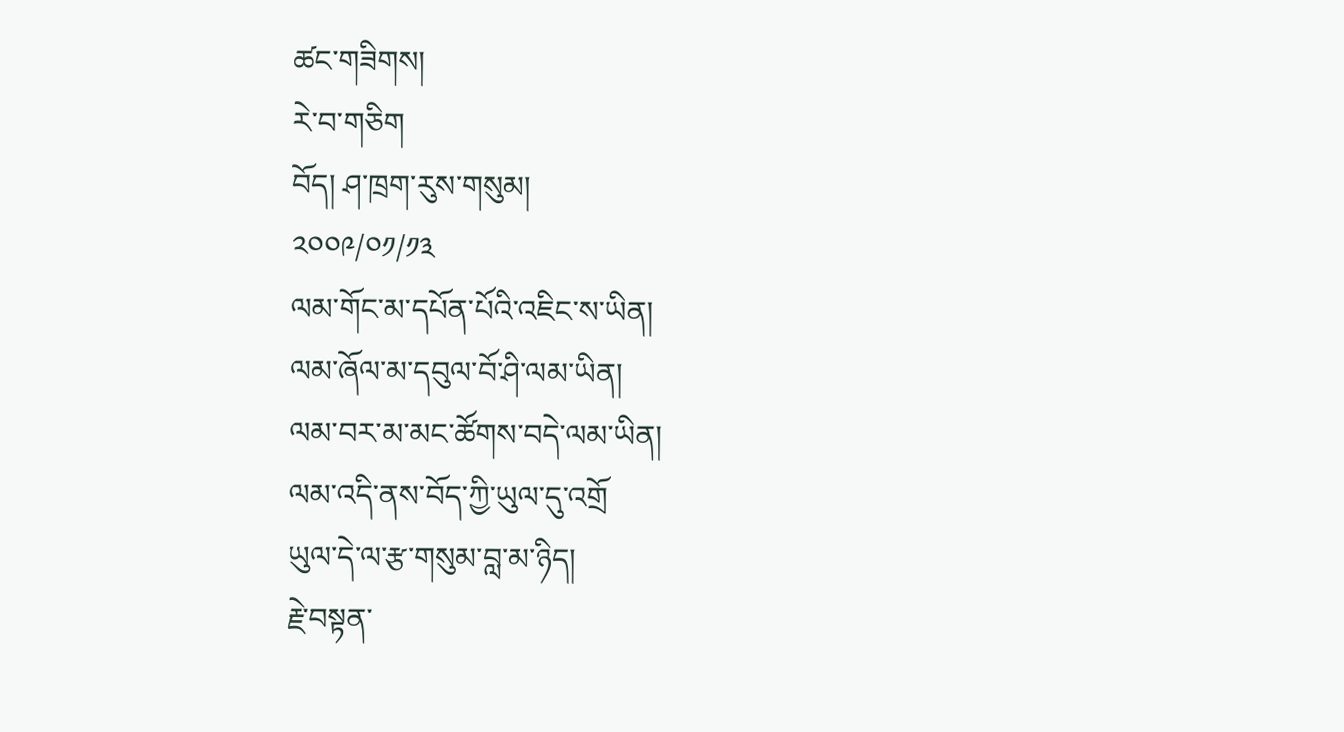ཚང་གཟིགས།
རེ་བ་གཅིག
བོད། ཤ་ཁྲག་རུས་གསུམ།
༢༠༠༩/༠༡/༡༣
ལམ་གོང་མ་དཔོན་པོའི་འཇིང་ས་ཡིན།
ལམ་ཞོལ་མ་དབུལ་བོ་ཤི་ལམ་ཡིན།
ལམ་བར་མ་མང་ཚོགས་བདེ་ལམ་ཡིན།
ལམ་འདི་ནས་བོད་ཀྱི་ཡུལ་དུ་འགྲོ
ཡུལ་དེ་ལ་རྩ་གསུམ་བླ་མ་ཉིད།
རྗེ་བསྟན་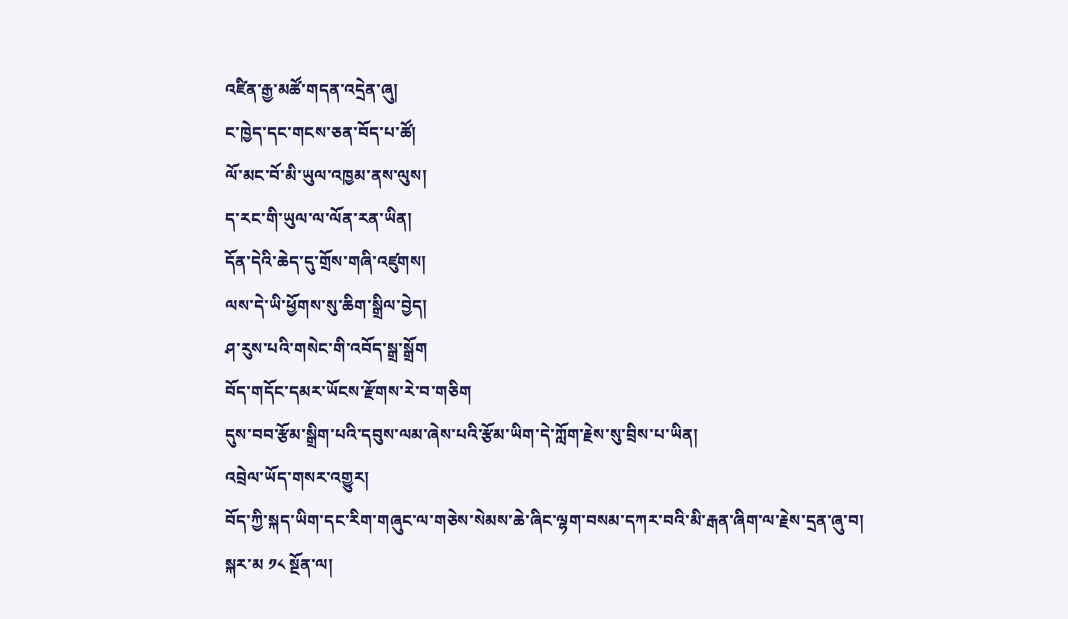འཛིན་རྒྱ་མཚོ་གདན་འདྲེན་ཞུ།
ང་ཁྱེད་དང་གངས་ཅན་བོད་པ་ཚོ།
ལོ་མང་བོ་མི་ཡུལ་འཁྱམ་ནས་ལུས།
ད་རང་གི་ཡུལ་ལ་ལོན་རན་ཡིན།
དོན་དེའི་ཆེད་དུ་གྲོས་གཞི་འཛུགས།
ལས་དེ་ཡི་ཕྱོགས་སུ་ཆིག་སྒྲིལ་བྱེད།
ཤ་རུས་པའི་གསེང་གི་འབོད་སྒྲ་སྒྲོག
བོད་གདོང་དམར་ཡོངས་རྫོགས་རེ་བ་གཅིག
དུས་བབ་རྩོམ་སྒྲིག་པའི་དབུས་ལམ་ཞེས་པའི་རྩོམ་ཡིག་དེ་ཀློག་རྗེས་སུ་བྲིས་པ་ཡིན།
འབྲེལ་ཡོད་གསར་འགྱུར།
བོད་ཀྱི་སྐད་ཡིག་དང་རིག་གཞུང་ལ་གཅེས་སེམས་ཆེ་ཞིང་ལྷག་བསམ་དཀར་བའི་མི་རྒན་ཞིག་ལ་རྗེས་དྲན་ཞུ་བ།
སྐར་མ ༡༨ སྔོན་ལ།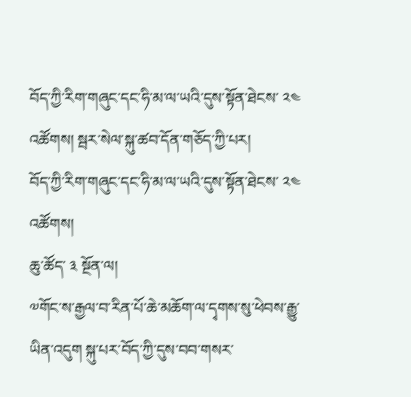བོད་ཀྱི་རིག་གཞུང་དང་ཧི་མ་ལ་ཡའི་དུས་སྟོན་ཐེངས་ ༢༤ འཚོགས། སྦར་སེལ་སྐུ་ཚབ་དོན་གཅོད་ཀྱི་པར།
བོད་ཀྱི་རིག་གཞུང་དང་ཧི་མ་ལ་ཡའི་དུས་སྟོན་ཐེངས་ ༢༤ འཚོགས།
ཆུ་ཚོད་ ༣ སྔོན་ལ།
༧གོང་ས་རྒྱལ་བ་རིན་པོ་ཆེ་མཆོག་ལ་དྭགས་སུ་ཕེབས་རྒྱུ་ཡིན་འདུག སྐུ་པར་བོད་ཀྱི་དུས་བབ་གསར་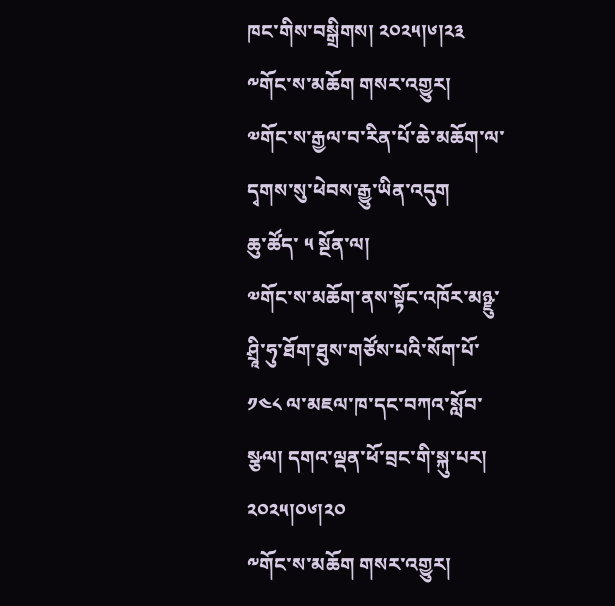ཁང་གིས་བསྒྲིགས། ༢༠༢༥།༦།༢༣
༸གོང་ས་མཆོག གསར་འགྱུར།
༧གོང་ས་རྒྱལ་བ་རིན་པོ་ཆེ་མཆོག་ལ་དྭགས་སུ་ཕེབས་རྒྱུ་ཡིན་འདུག
ཆུ་ཚོད་ ༥ སྔོན་ལ།
༧གོང་ས་མཆོག་ནས་སྟོང་འཁོར་མཉྫུ་ཤྲཱི་ཧུ་ཐོག་ཐུས་གཙོས་པའི་སོག་པོ་ ༡༤༨ ལ་མཇལ་ཁ་དང་བཀའ་སློབ་སྩལ། དགའ་ལྡན་ཕོ་བྲང་གི་སྐུ་པར། ༢༠༢༥།༠༦།༢༠
༸གོང་ས་མཆོག གསར་འགྱུར།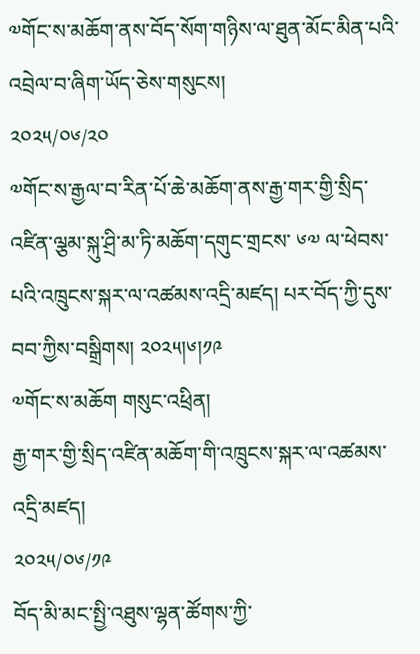༧གོང་ས་མཆོག་ནས་བོད་སོག་གཉིས་ལ་ཐུན་མོང་མིན་པའི་འབྲེལ་བ་ཞིག་ཡོད་ཅེས་གསུངས།
༢༠༢༥/༠༦/༢༠
༧གོང་ས་རྒྱལ་བ་རིན་པོ་ཆེ་མཆོག་ནས་རྒྱ་གར་གྱི་སྲིད་འཛིན་ལྕམ་སྐུ་ཤྲི་མ་ཏི་མཆོག་དགུང་གྲངས་ ༦༧ ལ་ཕེབས་པའི་འཁྲུངས་སྐར་ལ་འཚམས་འདྲི་མཛད། པར་བོད་ཀྱི་དུས་བབ་ཀྱིས་བསྒྲིགས། ༢༠༢༥།༦།༡༩
༧གོང་ས་མཆོག གསུང་འཕྲིན།
རྒྱ་གར་གྱི་སྲིད་འཛིན་མཆོག་གི་འཁྲུངས་སྐར་ལ་འཚམས་འདྲི་མཛད།
༢༠༢༥/༠༦/༡༩
བོད་མི་མང་སྤྱི་འཐུས་ལྷན་ཚོགས་ཀྱི་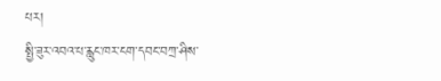པར།
སྤྱི་ཟུར་འབའ་པ་རླུང་ཁར་ངག་དབང་བཀྲ་ཤིས་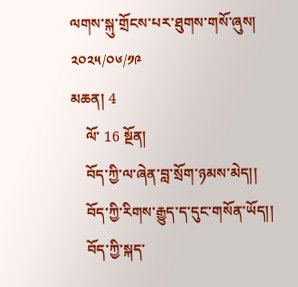ལགས་སྐུ་གྲོངས་པར་ཐུགས་གསོ་ཞུས།
༢༠༢༥/༠༦/༡༩
མཆན། 4
    ལོ་ 16 སྔོན།
    བོད་ཀྱི་ལ་ཞེན་བླ་སྲོག་ཉམས་མེད།།
    བོད་ཀྱི་རིགས་རྒྱུད་ད་དུང་གསོན་ཡོད།།
    བོད་ཀྱི་སྐད་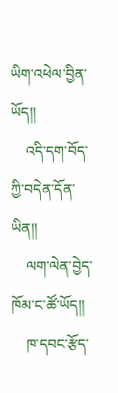ཡིག་འཕེལ་བྱིན་ཡོད།།
    འདི་དག་བོད་ཀྱི་བདེན་དོན་ཡིན།།
    ལག་ལེན་བྱེད་ཁོམ་ང་ཚོ་ཡོད།།
    ཁ་དབང་རྩོད་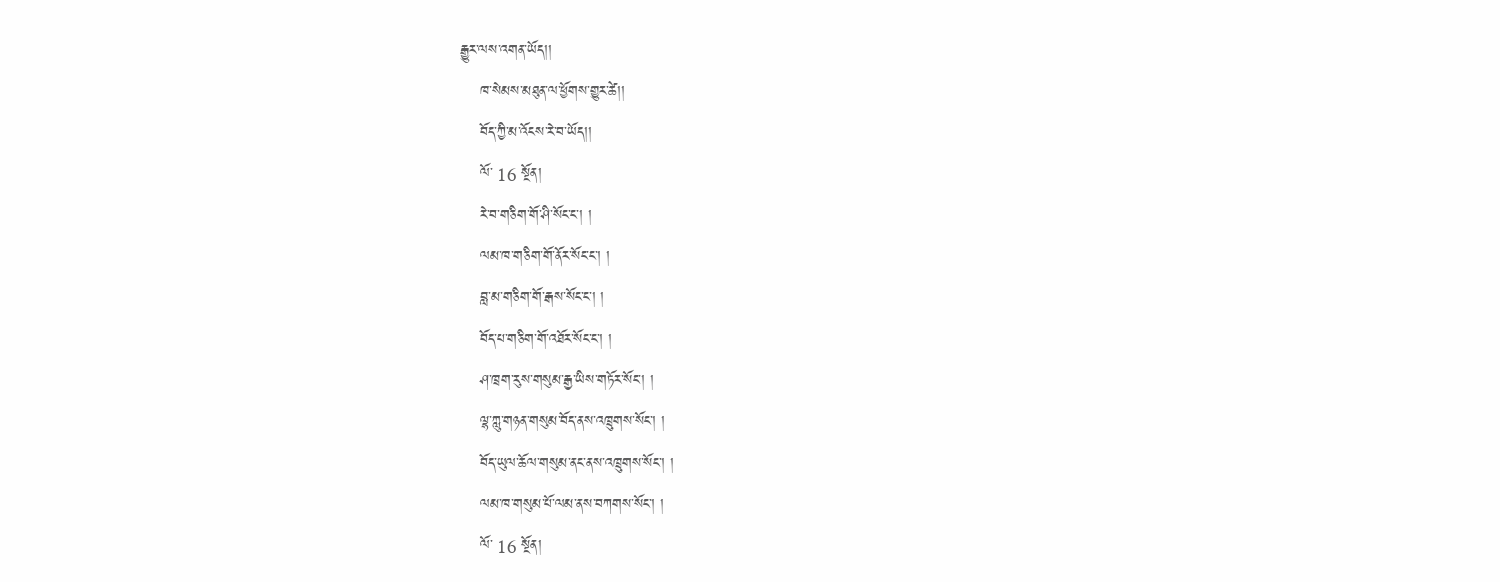རྒྱུར་ལས་འགན་ཡོད།།
    ཁ་སེམས་མཐུན་ལ་ཕྱོགས་གྱུར་ཚེ།།
    བོད་ཀྱི་མ་འོངས་རེ་བ་ཡོད།།
    ལོ་ 16 སྔོན།
    རེ་བ་གཅིག་གོ་ཤི་སོང་ང་། །
    ལམ་ཁ་གཅིག་གོ་ནོར་སོང་ང་། །
    བླ་མ་གཅིག་གོ་རྒས་སོང་ང་། །
    བོད་པ་གཅིག་གོ་འཐོར་སོང་ང་། །
    ཤ་ཁྲག་རུས་གསུམ་རྒྱ་ཡིས་གཏོར་སོང་། །
    ལྷ་ཀླུ་གཉན་གསུམ་བོད་ནས་འཁྲུགས་སོང་། །
    བོད་ཡུལ་ཆོལ་གསུམ་ནང་ནས་འཁྲུགས་སོང་། །
    ལམ་ཁ་གསུམ་པོ་ལམ་ནས་བཀགས་སོང་། །
    ལོ་ 16 སྔོན།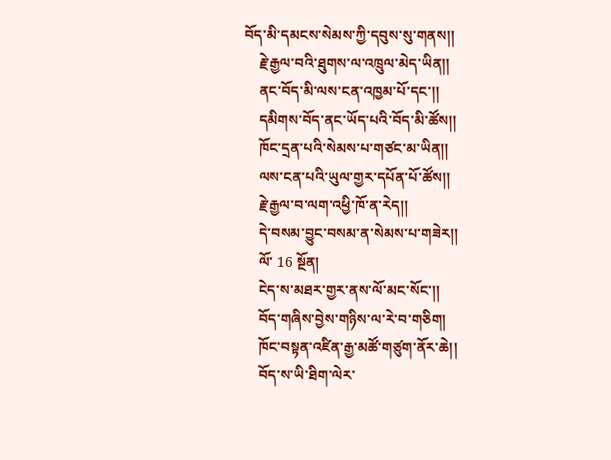བོད་མི་དམངས་སེམས་ཀྱི་དབུས་སུ་གནས།།
    རྗེ་རྒྱལ་བའི་ཐུགས་ལ་འཁྲུལ་མེད་ཡིན།།
    ནང་བོད་མི་ལས་ངན་འཁྱམ་པོ་དང་།།
    དམིགས་བོད་ནང་ཡོད་པའི་བོད་མི་ཚོས།།
    ཁོང་དྲན་པའི་སེམས་པ་གཙང་མ་ཡིན།།
    ལས་ངན་པའི་ཡུལ་གྱར་དཔོན་པོ་ཚོས།།
    རྗེ་རྒྱལ་བ་ལག་འཕྱི་ཁོ་ན་རེད།།
    དེ་བསམ་བྱུང་བསམ་ན་སེམས་པ་གཟེར།།
    ལོ་ 16 སྔོན།
    ངེད་ས་མཐར་གྱར་ནས་ལོ་མང་སོང་།།
    བོད་གཞིས་བྱེས་གཉིས་ལ་རེ་བ་གཅིག།
    ཁོང་བསྟན་འཛིན་རྒྱ་མཚོ་གཙུག་ནོར་ཆེ།།
    བོད་ས་ཡི་ཐིག་ལེར་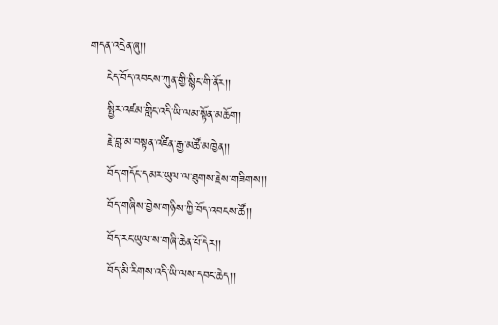གདན་འདྲེན་ཞུ།།
    ངེད་བོད་འབངས་ཀུན་གྱི་སྙིང་གི་ནོར།།
    སྤྱིར་འཛམ་གླིང་འདི་ཡི་ལམ་སྟོན་མཆོག།
    རྗེ་བླ་མ་བསྟན་འཛིན་རྒྱ་མཚོ་མཁྱེན།།
    བོད་གདོང་དམར་ཡུལ་ལ་ཐུགས་རྗེས་གཟིགས།།
    བོད་གཞིས་བྱེས་གཉིས་ཀྱི་བོད་འབངས་ཚོ།།
    བོད་རང་ཡུལ་ས་གཞི་ཆེན་པོ་དེར།།
    བོད་མི་རིགས་འདི་ཡི་ལས་དབང་ཆེད།།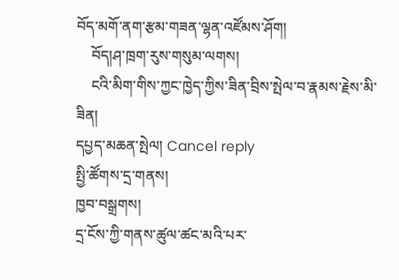བོད་མགོ་ནག་རྩམ་གཟན་ལྷན་འཛོམས་ཤོག།
    བོད།ཤ་ཁྲག་རུས་གསུམ་ལགས།
    ངའི་མིག་གིས་ཀྱང་ཁྱེད་ཀྱིས་ཟིན་བྲིས་སྤེལ་བ་རྣམས་རྗེས་མི་ཟིན།
དཔྱད་མཆན་སྤེལ། Cancel reply
སྤྱི་ཚོགས་དྲ་གནས།
ཁྱབ་བསྒྲགས།
དྲ་ངོས་ཀྱི་གནས་ཚུལ་ཚང་མའི་པར་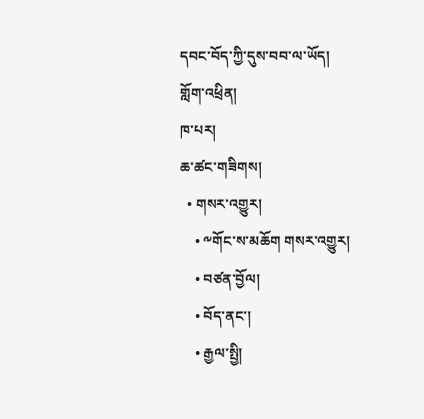དབང་བོད་ཀྱི་དུས་བབ་ལ་ཡོད།
གློག་འཕྲིན།
ཁ་པར།
ཆ་ཚང་གཟིགས།
  • གསར་འགྱུར།
    • ༸གོང་ས་མཆོག གསར་འགྱུར།
    • བཙན་བྱོལ།
    • བོད་ནང་།
    • རྒྱལ་སྤྱི།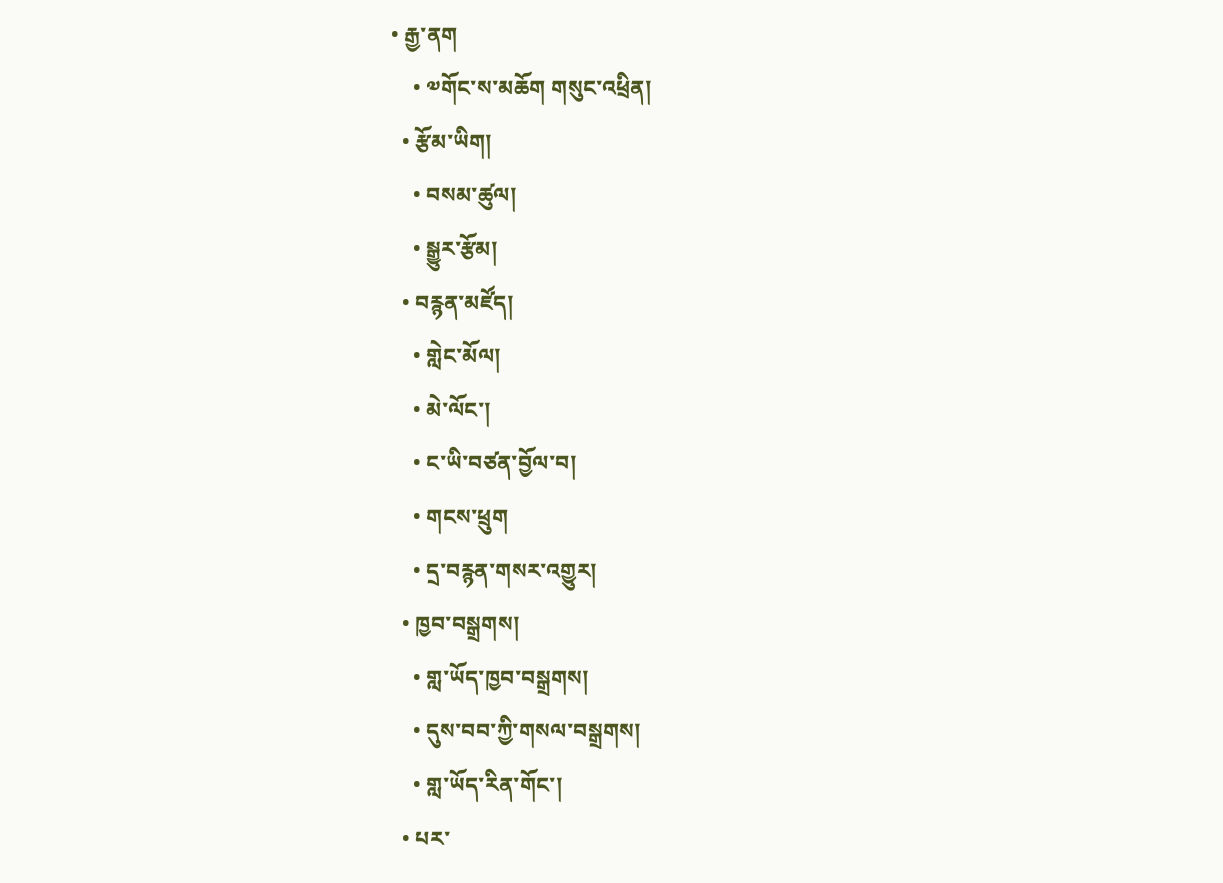• རྒྱ་ནག
    • ༧གོང་ས་མཆོག གསུང་འཕྲིན།
  • རྩོམ་ཡིག།
    • བསམ་ཚུལ།
    • སྒྱུར་རྩོམ།
  • བརྙན་མཛོད།
    • གླེང་མོལ།
    • མེ་ལོང་།
    • ང་ཡི་བཙན་བྱོལ་བ།
    • གངས་ཕྲུག
    • དྲ་བརྙན་གསར་འགྱུར།
  • ཁྱབ་བསྒྲགས།
    • གླ་ཡོད་ཁྱབ་བསྒྲགས།
    • དུས་བབ་ཀྱི་གསལ་བསྒྲགས།
    • གླ་ཡོད་རིན་གོང་།
  • པར་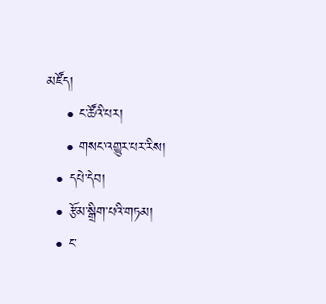མཛོད།
    • ང་ཚོའི་པར།
    • གསང་འགྱུར་པར་རིས།
  • དཔེ་དེབ།
  • རྩོམ་སྒྲིག་པའི་གཏམ།
  • ང་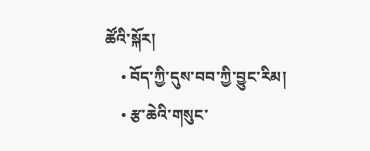ཚོའི་སྐོར།
    • བོད་ཀྱི་དུས་བབ་ཀྱི་བྱུང་རིམ།
    • རྩ་ཆེའི་གསུང་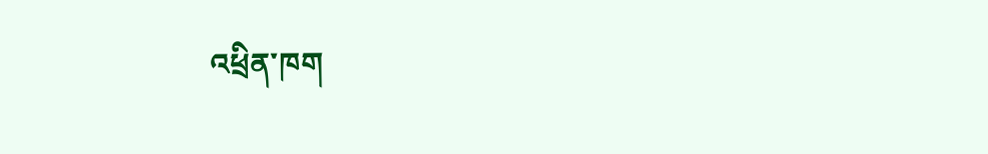འཕྲིན་ཁག